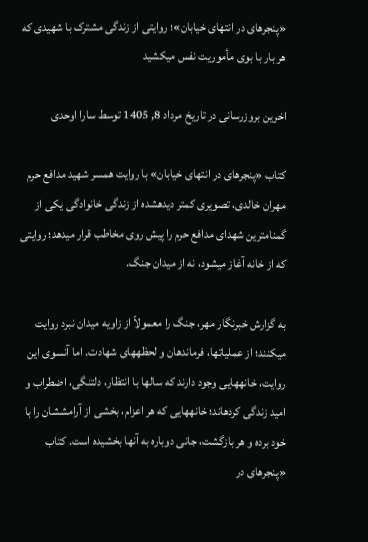«پنجرهای در انتهای خیابان»؛ روایتی از زندگی مشترک با شهیدی که هر بار با بوی مأموریت نفس میکشید

اخرین بروزرسانی در تاریخ مرداد 8, 1405 توسط سارا اوحدی

کتاب «پنجرهای در انتهای خیابان» با روایت همسر شهید مدافع حرم مهران خالدی، تصویری کمتر دیدهشده از زندگی خانوادگی یکی از گمنامترین شهدای مدافع حرم را پیش روی مخاطب قرار میدهد؛ روایتی که از خانه آغاز میشود، نه از میدان جنگ.

به گزارش خبرنگار مهر، جنگ را معمولاً از زاویه میدان نبرد روایت میکنند؛ از عملیاتها، فرماندهان و لحظههای شهادت. اما آنسوی این روایت، خانههایی وجود دارند که سالها با انتظار، دلتنگی، اضطراب و امید زندگی کردهاند؛ خانههایی که هر اعزام، بخشی از آرامششان را با خود برده و هر بازگشت، جانی دوباره به آنها بخشیده است. کتاب «پنجرهای در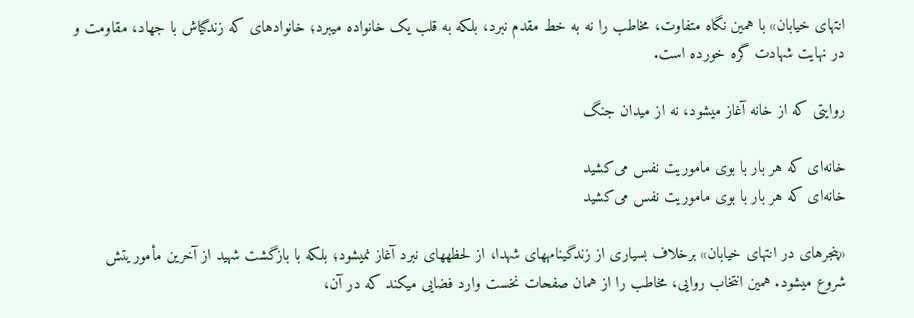انتهای خیابان» با همین نگاه متفاوت، مخاطب را نه به خط مقدم نبرد، بلکه به قلب یک خانواده میبرد؛ خانوادهای که زندگیاش با جهاد، مقاومت و در نهایت شهادت گره خورده است.

روایتی که از خانه آغاز میشود، نه از میدان جنگ

خانه‌ای که هر بار با بوی ماموریت نفس می‌کشید
خانه‌ای که هر بار با بوی ماموریت نفس می‌کشید

«پنجرهای در انتهای خیابان» برخلاف بسیاری از زندگینامههای شهدا، از لحظههای نبرد آغاز نمیشود؛ بلکه با بازگشت شهید از آخرین مأموریتش شروع میشود. همین انتخاب روایی، مخاطب را از همان صفحات نخست وارد فضایی میکند که در آن،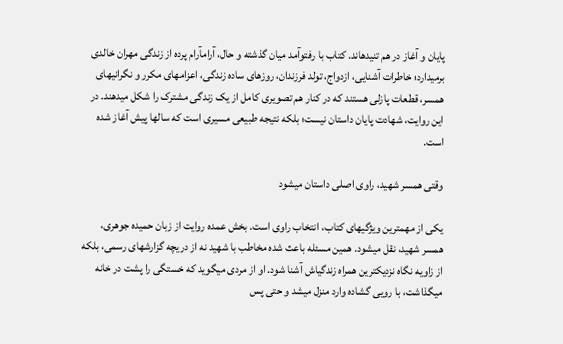پایان و آغاز در هم تنیدهاند. کتاب با رفتوآمد میان گذشته و حال، آرامآرام پرده از زندگی مهران خالدی برمیدارد؛ خاطرات آشنایی، ازدواج، تولد فرزندان، روزهای ساده زندگی، اعزامهای مکرر و نگرانیهای همسر، قطعات پازلی هستند که در کنار هم تصویری کامل از یک زندگی مشترک را شکل میدهند. در این روایت، شهادت پایان داستان نیست؛ بلکه نتیجه طبیعی مسیری است که سالها پیش آغاز شده است.

وقتی همسر شهید، راوی اصلی داستان میشود

یکی از مهمترین ویژگیهای کتاب، انتخاب راوی است. بخش عمده روایت از زبان حمیده جوهری، همسر شهید، نقل میشود. همین مسئله باعث شده مخاطب با شهید نه از دریچه گزارشهای رسمی، بلکه از زاویه نگاه نزدیکترین همراه زندگیاش آشنا شود. او از مردی میگوید که خستگی را پشت در خانه میگذاشت، با رویی گشاده وارد منزل میشد و حتی پس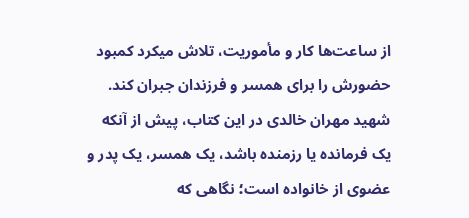از ساعت‌ها کار و مأموریت، تلاش میکرد کمبود حضورش را برای همسر و فرزندان جبران کند. شهید مهران خالدی در این کتاب، پیش از آنکه یک فرمانده یا رزمنده باشد، یک همسر، یک پدر و عضوی از خانواده است؛ نگاهی که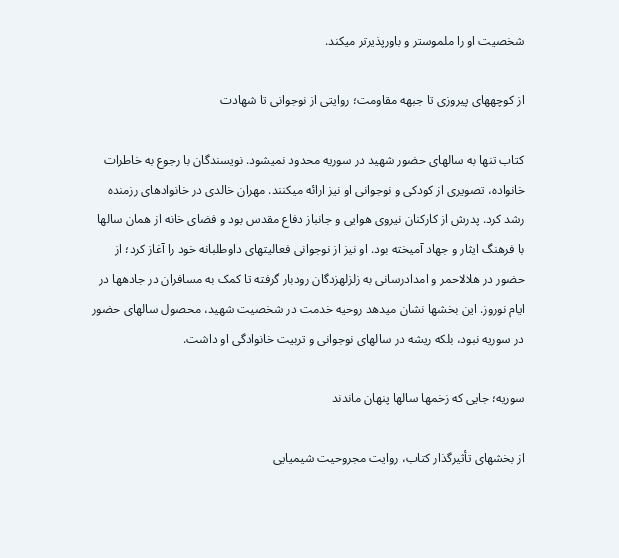شخصیت او را ملموستر و باورپذیرتر میکند.

از کوچههای پیروزی تا جبهه مقاومت؛ روایتی از نوجوانی تا شهادت

کتاب تنها به سالهای حضور شهید در سوریه محدود نمیشود. نویسندگان با رجوع به خاطرات خانواده، تصویری از کودکی و نوجوانی او نیز ارائه میکنند. مهران خالدی در خانوادهای رزمنده رشد کرد. پدرش از کارکنان نیروی هوایی و جانباز دفاع مقدس بود و فضای خانه از همان سالها با فرهنگ ایثار و جهاد آمیخته بود. او نیز از نوجوانی فعالیتهای داوطلبانه خود را آغاز کرد؛ از حضور در هلالاحمر و امدادرسانی به زلزلهزدگان رودبار گرفته تا کمک به مسافران در جادهها در ایام نوروز. این بخشها نشان میدهد روحیه خدمت در شخصیت شهید، محصول سالهای حضور در سوریه نبود، بلکه ریشه در سالهای نوجوانی و تربیت خانوادگی او داشت.

سوریه؛ جایی که زخمها سالها پنهان ماندند

از بخشهای تأثیرگذار کتاب، روایت مجروحیت شیمیایی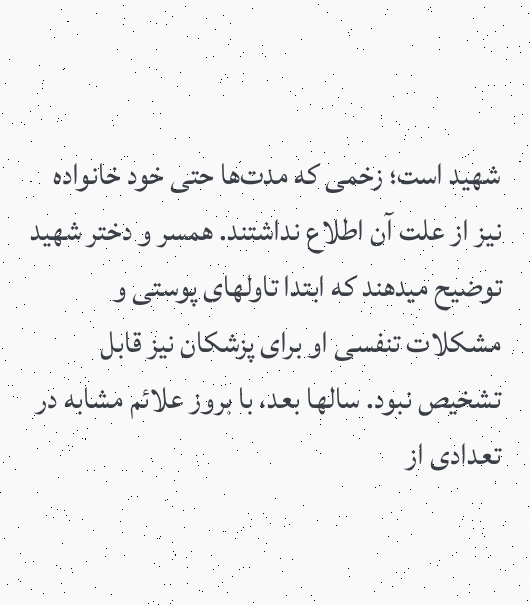شهید است؛ زخمی که مدت‌ها حتی خود خانواده نیز از علت آن اطلاع نداشتند. همسر و دختر شهید توضیح میدهند که ابتدا تاولهای پوستی و مشکلات تنفسی او برای پزشکان نیز قابل تشخیص نبود. سالها بعد، با بروز علائم مشابه در تعدادی از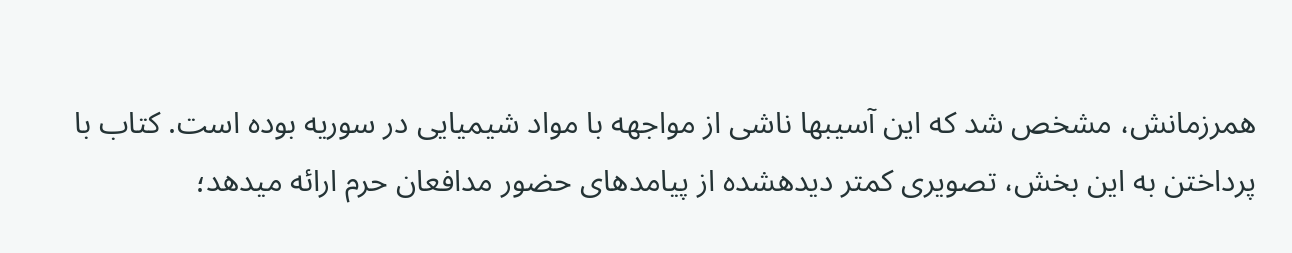همرزمانش، مشخص شد که این آسیبها ناشی از مواجهه با مواد شیمیایی در سوریه بوده است. کتاب با پرداختن به این بخش، تصویری کمتر دیدهشده از پیامدهای حضور مدافعان حرم ارائه میدهد؛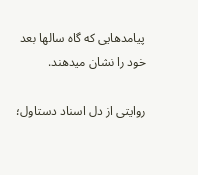پیامدهایی که گاه سالها بعد خود را نشان میدهند.

روایتی از دل اسناد دستاول؛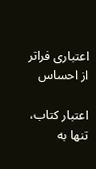اعتباری فراتر از احساس

اعتبار کتاب، تنها به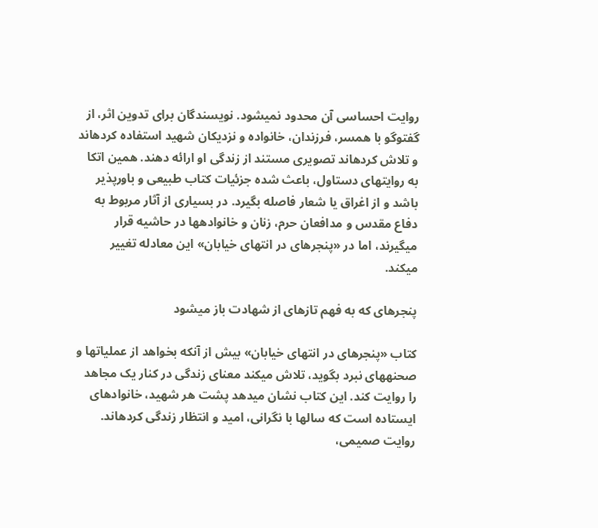روایت احساسی آن محدود نمیشود. نویسندگان برای تدوین اثر، از گفتوگو با همسر، فرزندان، خانواده و نزدیکان شهید استفاده کردهاند و تلاش کردهاند تصویری مستند از زندگی او ارائه دهند. همین اتکا به روایتهای دستاول، باعث شده جزئیات کتاب طبیعی و باورپذیر باشد و از اغراق یا شعار فاصله بگیرد. در بسیاری از آثار مربوط به دفاع مقدس و مدافعان حرم، زنان و خانوادهها در حاشیه قرار میگیرند، اما در «پنجرهای در انتهای خیابان» این معادله تغییر میکند.

پنجرهای که به فهم تازهای از شهادت باز میشود

کتاب «پنجرهای در انتهای خیابان» بیش از آنکه بخواهد از عملیاتها و صحنههای نبرد بگوید، تلاش میکند معنای زندگی در کنار یک مجاهد را روایت کند. این کتاب نشان میدهد پشت هر شهید، خانوادهای ایستاده است که سالها با نگرانی، امید و انتظار زندگی کردهاند. روایت صمیمی،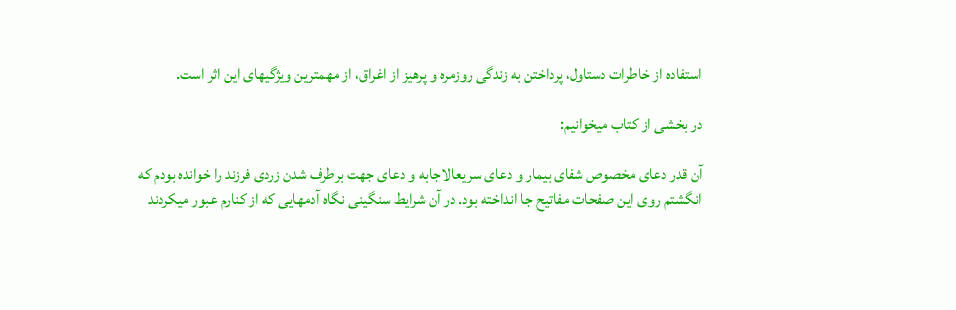استفاده از خاطرات دستاول، پرداختن به زندگی روزمره و پرهیز از اغراق، از مهمترین ویژگیهای این اثر است.

در بخشی از کتاب میخوانیم:

آن قدر دعای مخصوص شفای بیمار و دعای سریعالاجابه و دعای جهت برطرف شدن زردی فرزند را خوانده بودم که انگشتم روی این صفحات مفاتیح جا انداخته بود. در آن شرایط سنگینی نگاه آدمهایی که از کنارم عبور میکردند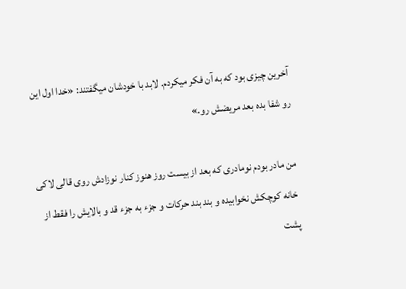آخرین چیزی بود که به آن فکر میکردم. لابد با خودشان میگفتند: «خدا اول این رو شفا بده بعد مریضش رو.»

من مادر بودم نومادری که بعد از بیست روز هنوز کنار نوزادش روی قالی لاکی خانه کوچکش نخوابیده و بند بند حرکات و جزء به جزء قد و بالایش را فقط از پشت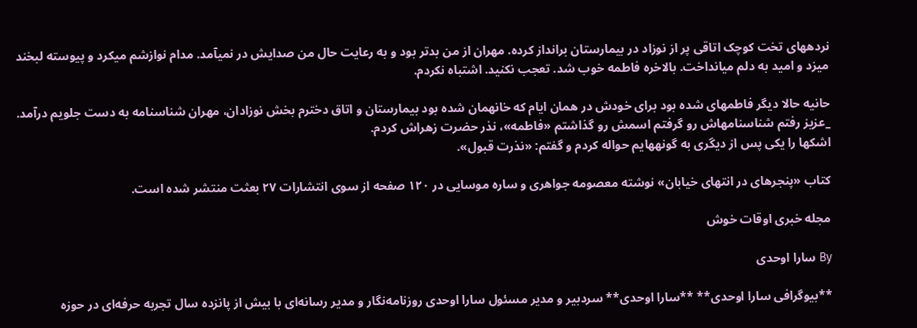نردههای تخت کوچک اتاقی پر از نوزاد در بیمارستان برانداز کرده. مهران از من بدتر بود و به رعایت حال من صدایش در نمیآمد. مدام نوازشم میکرد و پیوسته لبخند میزد و امید به دلم میانداخت. بالاخره فاطمه خوب شد. تعجب نکنید. اشتباه نکردم.

حانیه حالا دیگر فاطمهای شده بود برای خودش در همان ایام که خانهمان شده بود بیمارستان و اتاق دخترم بخش نوزادان، مهران شناسنامه به دست جلویم درآمد.
_عزیز رفتم شناسنامهاش رو گرفتم اسمش رو گذاشتم «فاطمه»، نذر حضرت زهراش کردم.
اشکها را یکی پس از دیگری به گونههایم حواله کردم و گفتم: «نذرت قبول».

کتاب «پنجرهای در انتهای خیابان» نوشته معصومه جواهری و ساره موسایی در ۱۲۰ صفحه از سوی انتشارات ۲۷ بعثت منتشر شده است.

مجله خبری اوقات خوش

By سارا اوحدی

**بیوگرافی سارا اوحدی** **سارا اوحدی** سردبیر و مدیر مسئول سارا اوحدی روزنامه‌نگار و مدیر رسانه‌ای با بیش از پانزده سال تجربه حرفه‌ای در حوزه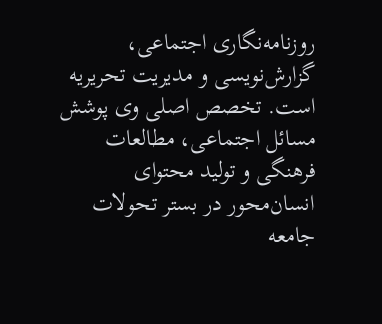روزنامه‌نگاری اجتماعی، گزارش‌نویسی و مدیریت تحریریه است. تخصص اصلی وی پوشش مسائل اجتماعی، مطالعات فرهنگی و تولید محتوای انسان‌محور در بستر تحولات جامعه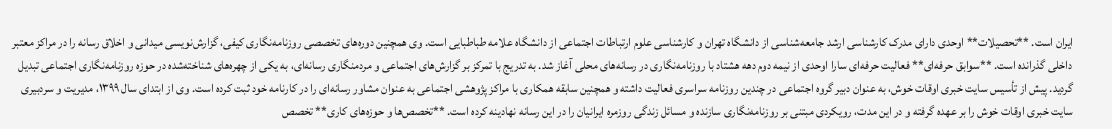ایران است. **تحصیلات** اوحدی دارای مدرک کارشناسی ارشد جامعه‌شناسی از دانشگاه تهران و کارشناسی علوم ارتباطات اجتماعی از دانشگاه علامه طباطبایی است. وی همچنین دوره‌های تخصصی روزنامه‌نگاری کیفی، گزارش‌نویسی میدانی و اخلاق رسانه را در مراکز معتبر داخلی گذرانده است. **سوابق حرفه‌ای** فعالیت حرفه‌ای سارا اوحدی از نیمه دوم دهه هشتاد با روزنامه‌نگاری در رسانه‌های محلی آغاز شد. به تدریج با تمرکز بر گزارش‌های اجتماعی و مردمنگاری رسانه‌ای، به یکی از چهره‌های شناخته‌شده در حوزه روزنامه‌نگاری اجتماعی تبدیل گردید. پیش از تأسیس سایت خبری اوقات خوش، به عنوان دبیر گروه اجتماعی در چندین روزنامه سراسری فعالیت داشته و همچنین سابقه همکاری با مراکز پژوهشی اجتماعی به عنوان مشاور رسانه‌ای را در کارنامه خود ثبت کرده است. وی از ابتدای سال ۱۳۹۹، مدیریت و سردبیری سایت خبری اوقات خوش را بر عهده گرفته و در این مدت، رویکردی مبتنی بر روزنامه‌نگاری سازنده و مسائل زندگی روزمره ایرانیان را در این رسانه نهادینه کرده است. **تخصص‌ها و حوزه‌های کاری** تخصص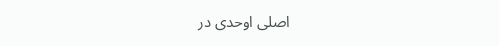اصلی اوحدی در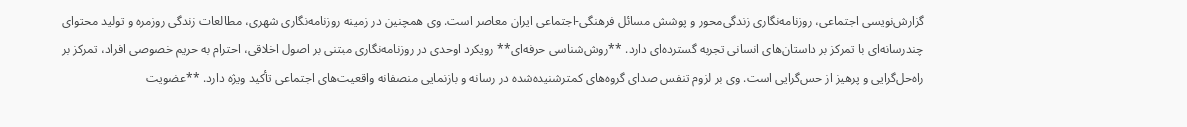گزارش‌نویسی اجتماعی، روزنامه‌نگاری زندگی‌محور و پوشش مسائل فرهنگی-اجتماعی ایران معاصر است. وی همچنین در زمینه روزنامه‌نگاری شهری، مطالعات زندگی روزمره و تولید محتوای چندرسانه‌ای با تمرکز بر داستان‌های انسانی تجربه گسترده‌ای دارد. **روش‌شناسی حرفه‌ای** رویکرد اوحدی در روزنامه‌نگاری مبتنی بر اصول اخلاقی، احترام به حریم خصوصی افراد، تمرکز بر راه‌حل‌گرایی و پرهیز از حس‌گرایی است. وی بر لزوم تنفس صدای گروه‌های کمترشنیده‌شده در رسانه و بازنمایی منصفانه واقعیت‌های اجتماعی تأکید ویژه دارد. **عضویت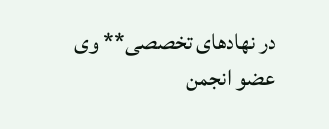در نهادهای تخصصی** وی عضو انجمن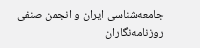جامعه‌شناسی ایران و انجمن صنفی روزنامه‌نگاران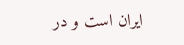ایران است و در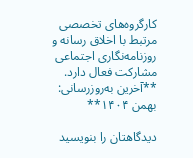کارگروه‌های تخصصی مرتبط با اخلاق رسانه و روزنامه‌نگاری اجتماعی مشارکت فعال دارد. **آخرین به‌روزرسانی: بهمن ۱۴۰۴**

دیدگاهتان را بنویسید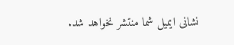نشانی ایمیل شما منتشر نخواهد شد.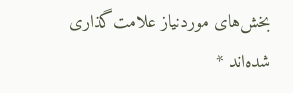بخش‌های موردنیاز علامت‌گذاری شده‌اند *